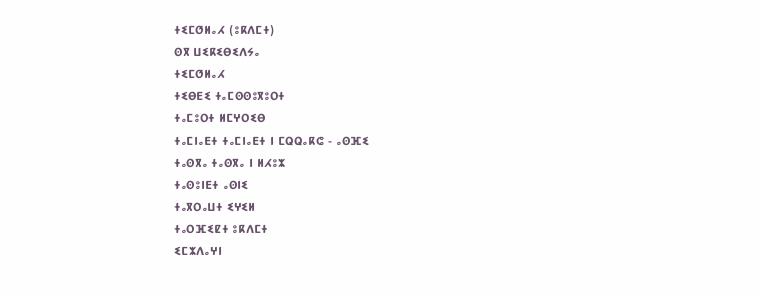ⵜⵉⵎⵚⵍⴰⵃ (ⵓⴽⴷⵎⵜ)
ⵙⴳ ⵡⵉⴽⵉⴱⵉⴷⵢⴰ
ⵜⵉⵎⵚⵍⴰⵃ
ⵜⵉⴱⴹⵉ ⵜⴰⵎⵙⵙⵓⴳⵓⵔⵜ
ⵜⴰⵎⵓⵔⵜ ⵍⵎⵖⵔⵉⴱ
ⵜⴰⵎⵏⴰⴹⵜ ⵜⴰⵎⵏⴰⴹⵜ ⵏ ⵎⵕⵕⴰⴽⵛ - ⴰⵙⴼⵉ
ⵜⴰⵙⴳⴰ ⵜⴰⵙⴳⴰ ⵏ ⵍⵃⵓⵣ
ⵜⴰⵙⵓⵏⴹⵜ ⴰⵙⵏⵉ
ⵜⴰⴳⵔⴰⵡⵜ ⵉⵖⵉⵍ
ⵜⴰⵔⴼⵉⵇⵜ ⵓⴽⴷⵎⵜ
ⵉⵎⵣⴷⴰⵖⵏ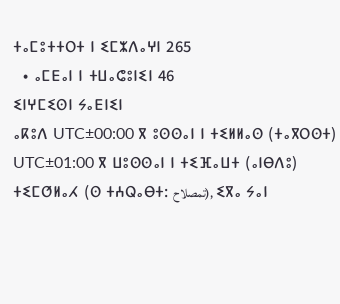ⵜⴰⵎⵓⵜⵜⵔⵜ ⵏ ⵉⵎⵣⴷⴰⵖⵏ 265
  • ⴰⵎⴹⴰⵏ ⵏ ⵜⵡⴰⵛⵓⵏⵉⵏ 46
ⵉⵏⵖⵎⵉⵙⵏ ⵢⴰⴹⵏⵉⵏ
ⴰⴽⵓⴷ UTC±00:00 ⴳ ⵓⵙⵙⴰⵏ ⵏ ⵜⵉⵍⵍⴰⵙ (ⵜⴰⴳⵔⵙⵜ)
UTC±01:00 ⴳ ⵡⵓⵙⵙⴰⵏ ⵏ ⵜⵉⴼⴰⵡⵜ (ⴰⵏⴱⴷⵓ)
ⵜⵉⵎⵚⵍⴰⵃ (ⵙ ⵜⵄⵕⴰⴱⵜ: تمصلاح), ⵉⴳⴰ ⵢⴰⵏ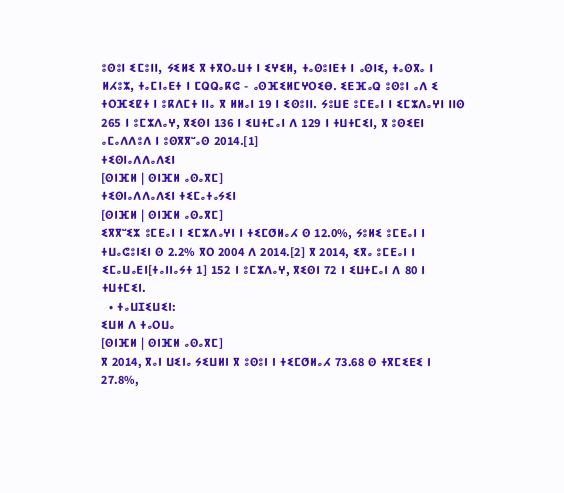ⵓⵙⵓⵏ ⵉⵎⵓⵏⵏ, ⵢⵉⵍⵉ ⴳ ⵜⴳⵔⴰⵡⵜ ⵏ ⵉⵖⵉⵍ, ⵜⴰⵙⵓⵏⴹⵜ ⵏ ⴰⵙⵏⵉ, ⵜⴰⵙⴳⴰ ⵏ ⵍⵃⵓⵣ, ⵜⴰⵎⵏⴰⴹⵜ ⵏ ⵎⵕⵕⴰⴽⵛ - ⴰⵙⴼⵉⵍⵎⵖⵔⵉⴱ. ⵉⴹⴼⴰⵕ ⵓⵙⵓⵏ ⴰⴷ ⵉ ⵜⵔⴼⵉⵇⵜ ⵏ ⵓⴽⴷⵎⵜ ⵏⵏⴰ ⴳ ⵍⵍⴰⵏ 19 ⵏ ⵉⵙⵓⵏⵏ. ⵢⵓⵡⴹ ⵓⵎⴹⴰⵏ ⵏ ⵉⵎⵣⴷⴰⵖⵏ ⵏⵏⵙ 265 ⵏ ⵓⵎⵣⴷⴰⵖ, ⴳⵉⵙⵏ 136 ⵏ ⵉⵡⵜⵎⴰⵏ ⴷ 129 ⵏ ⵜⵡⵜⵎⵉⵏ, ⴳ ⵓⵙⵉⴹⵏ ⴰⵎⴰⴷⴷⵓⴷ ⵏ ⵓⵙⴳⴳⵯⴰⵙ 2014.[1]
ⵜⵉⵙⵏⴰⴷⴷⴰⴷⵉⵏ
[ⵙⵏⴼⵍ | ⵙⵏⴼⵍ ⴰⵙⴰⴳⵎ]
ⵜⵉⵙⵏⴰⴷⴷⴰⴷⵉⵏ ⵜⵉⵎⴰⵜⴰⵢⵉⵏ
[ⵙⵏⴼⵍ | ⵙⵏⴼⵍ ⴰⵙⴰⴳⵎ]
ⵉⴳⴳⵯⵉⵣ ⵓⵎⴹⴰⵏ ⵏ ⵉⵎⵣⴷⴰⵖⵏ ⵏ ⵜⵉⵎⵚⵍⴰⵃ ⵙ 12.0%, ⵢⵓⵍⵉ ⵓⵎⴹⴰⵏ ⵏ ⵜⵡⴰⵛⵓⵏⵉⵏ ⵙ 2.2% ⴳⵔ 2004 ⴷ 2014.[2] ⴳ 2014, ⵉⴳⴰ ⵓⵎⴹⴰⵏ ⵏ ⵉⵎⴰⵡⴰⴹⵏ[ⵜⴰⵏⵏⴰⵢⵜ 1] 152 ⵏ ⵓⵎⵣⴷⴰⵖ, ⴳⵉⵙⵏ 72 ⵏ ⵉⵡⵜⵎⴰⵏ ⴷ 80 ⵏ ⵜⵡⵜⵎⵉⵏ.
  • ⵜⴰⵡⵊⵉⵡⵉⵏ:
ⵉⵡⵍ ⴷ ⵜⴰⵔⵡⴰ
[ⵙⵏⴼⵍ | ⵙⵏⴼⵍ ⴰⵙⴰⴳⵎ]
ⴳ 2014, ⴳⴰⵏ ⵡⵉⵏⴰ ⵢⵉⵡⵍⵏ ⴳ ⵓⵙⵓⵏ ⵏ ⵜⵉⵎⵚⵍⴰⵃ 73.68 ⵙ ⵜⴳⵎⵉⴹⵉ ⵏ 27.8%,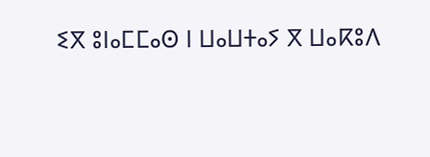ⵉⴳ ⵓⵏⴰⵎⵎⴰⵙ ⵏ ⵡⴰⵡⵜⴰⵢ ⴳ ⵡⴰⴽⵓⴷ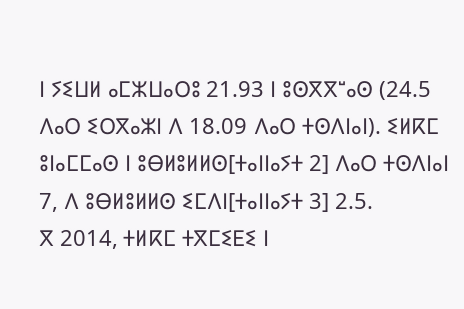ⵏ ⵢⵉⵡⵍ ⴰⵎⵣⵡⴰⵔⵓ 21.93 ⵏ ⵓⵙⴳⴳⵯⴰⵙ (24.5 ⴷⴰⵔ ⵉⵔⴳⴰⵣⵏ ⴷ 18.09 ⴷⴰⵔ ⵜⵙⴷⵏⴰⵏ). ⵉⵍⴽⵎ ⵓⵏⴰⵎⵎⴰⵙ ⵏ ⵓⴱⵍⵓⵍⵍⵙ[ⵜⴰⵏⵏⴰⵢⵜ 2] ⴷⴰⵔ ⵜⵙⴷⵏⴰⵏ 7, ⴷ ⵓⴱⵍⵓⵍⵍⵙ ⵉⵎⴷⵏ[ⵜⴰⵏⵏⴰⵢⵜ 3] 2.5.
ⴳ 2014, ⵜⵍⴽⵎ ⵜⴳⵎⵉⴹⵉ ⵏ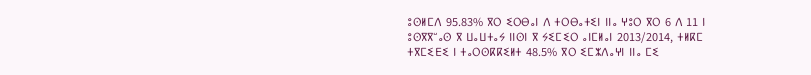ⵓⵙⵍⵎⴷ 95.83% ⴳⵔ ⵉⵔⴱⴰⵏ ⴷ ⵜⵔⴱⴰⵜⵉⵏ ⵏⵏⴰ ⵖⵓⵔ ⴳⵔ 6 ⴷ 11 ⵏ ⵓⵙⴳⴳⵯⴰⵙ ⴳ ⵡⴰⵡⵜⴰⵢ ⵏⵏⵙⵏ ⴳ ⵢⵉⵎⵉⵔ ⴰⵏⵎⵍⴰⵏ 2013/2014, ⵜⵍⴽⵎ ⵜⴳⵎⵉⴹⵉ ⵏ ⵜⴰⵔⵙⴽⴽⵉⵍⵜ 48.5% ⴳⵔ ⵉⵎⵣⴷⴰⵖⵏ ⵏⵏⴰ ⵎⵉ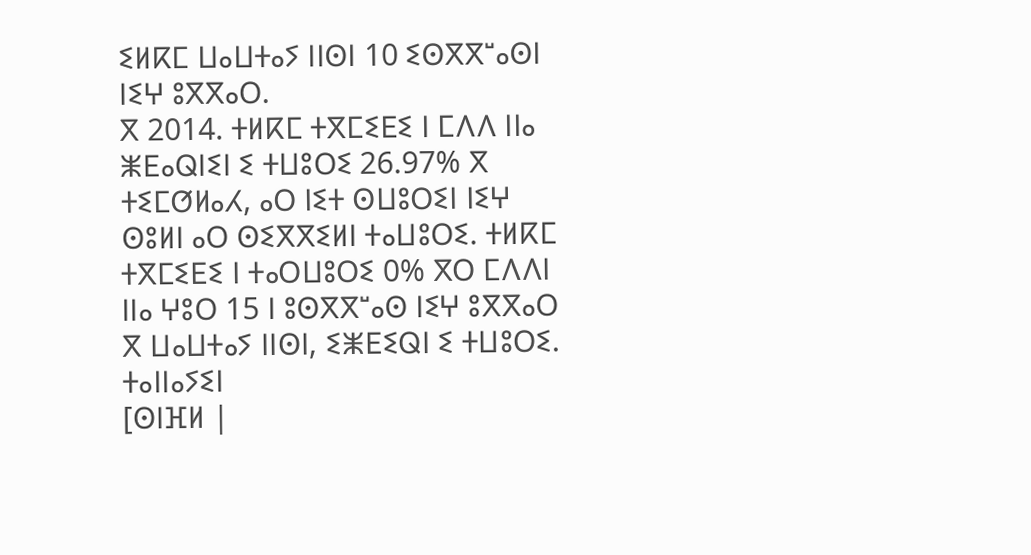ⵉⵍⴽⵎ ⵡⴰⵡⵜⴰⵢ ⵏⵏⵙⵏ 10 ⵉⵙⴳⴳⵯⴰⵙⵏ ⵏⵉⵖ ⵓⴳⴳⴰⵔ.
ⴳ 2014. ⵜⵍⴽⵎ ⵜⴳⵎⵉⴹⵉ ⵏ ⵎⴷⴷ ⵏⵏⴰ ⵥⴹⴰⵕⵏⵉⵏ ⵉ ⵜⵡⵓⵔⵉ 26.97% ⴳ ⵜⵉⵎⵚⵍⴰⵃ, ⴰⵔ ⵏⵉⵜ ⵙⵡⵓⵔⵉⵏ ⵏⵉⵖ ⵙⵓⵍⵏ ⴰⵔ ⵙⵉⴳⴳⵉⵍⵏ ⵜⴰⵡⵓⵔⵉ. ⵜⵍⴽⵎ ⵜⴳⵎⵉⴹⵉ ⵏ ⵜⴰⵔⵡⵓⵔⵉ 0% ⴳⵔ ⵎⴷⴷⵏ ⵏⵏⴰ ⵖⵓⵔ 15 ⵏ ⵓⵙⴳⴳⵯⴰⵙ ⵏⵉⵖ ⵓⴳⴳⴰⵔ ⴳ ⵡⴰⵡⵜⴰⵢ ⵏⵏⵙⵏ, ⵉⵥⴹⵉⵕⵏ ⵉ ⵜⵡⵓⵔⵉ.
ⵜⴰⵏⵏⴰⵢⵉⵏ
[ⵙⵏⴼⵍ |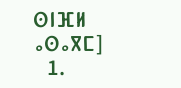ⵙⵏⴼⵍ ⴰⵙⴰⴳⵎ]
  1.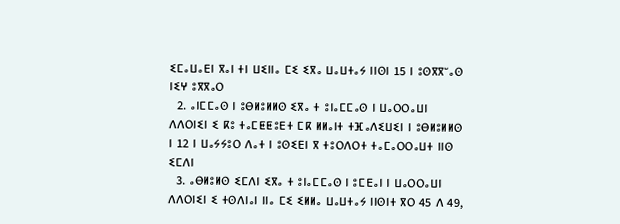ⵉⵎⴰⵡⴰⴹⵏ ⴳⴰⵏ ⵜⵏ ⵡⵉⵏⵏⴰ ⵎⵉ ⵉⴳⴰ ⵡⴰⵡⵜⴰⵢ ⵏⵏⵙⵏ 15 ⵏ ⵓⵙⴳⴳⵯⴰⵙ ⵏⵉⵖ ⵓⴳⴳⴰⵔ
  2. ⴰⵏⵎⵎⴰⵙ ⵏ ⵓⴱⵍⵓⵍⵍⵙ ⵉⴳⴰ ⵜ ⵓⵏⴰⵎⵎⴰⵙ ⵏ ⵡⴰⵔⵔⴰⵡⵏ ⴷⴷⵔⵏⵉⵏ ⵉ ⴽⵓ ⵜⴰⵎⵟⵟⵓⴹⵜ ⵎⴽ ⵍⵍⴰⵏⵜ ⵜⴼⴰⴷⵉⵡⵉⵏ ⵏ ⵓⴱⵍⵓⵍⵍⵙ ⵏ 12 ⵏ ⵡⴰⵢⵢⵓⵔ ⴷⴰⵜ ⵏ ⵓⵙⵉⴹⵏ ⴳ ⵜⵓⵔⴷⵔⵜ ⵜⴰⵎⴰⵔⵔⴰⵡⵜ ⵏⵏⵙ ⵉⵎⴷⵏ
  3. ⴰⴱⵍⵓⵍⵙ ⵉⵎⴷⵏ ⵉⴳⴰ ⵜ ⵓⵏⴰⵎⵎⴰⵙ ⵏ ⵓⵎⴹⴰⵏ ⵏ ⵡⴰⵔⵔⴰⵡⵏ ⴷⴷⵔⵏⵉⵏ ⵉ ⵜⵙⴷⵏⴰⵏ ⵏⵏⴰ ⵎⵉ ⵉⵍⵍⴰ ⵡⴰⵡⵜⴰⵢ ⵏⵏⵙⵏⵜ ⴳⵔ 45 ⴷ 49,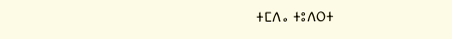ⵜⵎⴷⴰ ⵜⵓⴷⵔⵜ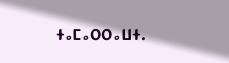ⵜⴰⵎⴰⵔⵔⴰⵡⵜ.